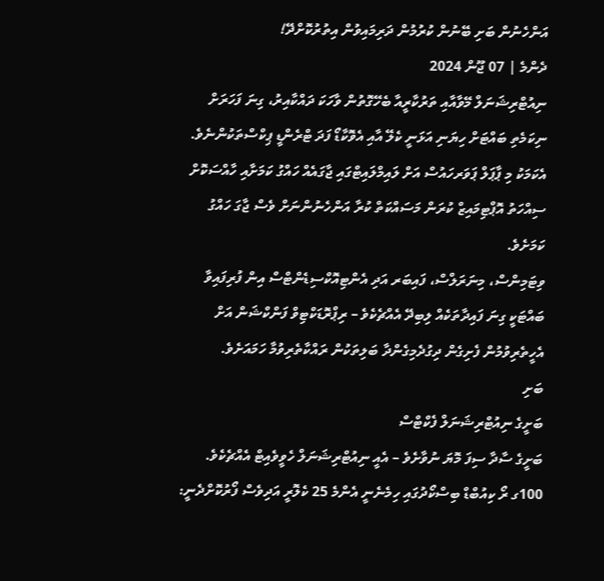އަންހެނުން ބަށި ބޭނުން ކުރުމުން ދަރިމައިވުން އިތުރުކޮށްދޭ!
ދެންމެ | 07 ޖޫން 2024
ނިއުޓްރިޝަނަލް މޭވާއާއި ތަރުކާރީއާ ބެހޭގޮތުން ވާހަކަ ދައްކާއިރު، ގިނަ ފަހަރަށް ނިކަމެތި ބައްޓަށް ހިޔަނި އަޅަނީ ކެލޭ އާއި އެވޮކާޑޯ ފަދަ ޓްރެންޑީ ޕިކްސްތަކުންނެވެ.  އެކަމަކު މި ޕާޕަލް ޕަވަރހައުސް އަށް ލައިމްލައިޓްގައި ޖާގައެއް ހައްގު ކަމަށާއި ހާއްސަކޮށް ސިއްހަތު އޮޕްޓިމައިޒް ކުރަން މަސައްކަތް ކުރާ އަންހެނުންނަށް ވެސް ޖާގަ ހައްގު ކަމަށެވެ.
ވިޓަމިންސް، މިނަރަލްސް، ފައިބަރ އަދި އެންޓިއޮކްސިޑެންޓްސް އިން ފުރިފައިވާ ބައްޓަކީ ގިނަ ފައިދާތަކެއް ލިބިދޭ އެއްޗެކެވެ – ރިޕްރޮޑަކްޓިވް ފަންކްޝަން އަށް އެހީތެރިވުމުން ފެށިގެން ދިގުދެމިގެންދާ ބަލިތަކުން ރައްކާތެރިވުމާ ހަމައަށެވެ.
ބަށި
ބަށީގެ ނިއުޓްރިޝަނަލް ފެކްޓްސް
ބަށީގެ ސާދާ ސިފަ މޮޔަ ނުވާށެވެ – އެއީ ނިއުޓްރިޝަނަލް ހެވީވެއިޓް އެއްޗެކެވެ.  100ގ ރޯ ކިއުބްޑް ބިސްކޯދުގައި ހިމެނެނީ އެންމެ 25 ކެލޮރީ އަދިވެސް ފޯރުކޮށްދެނީ: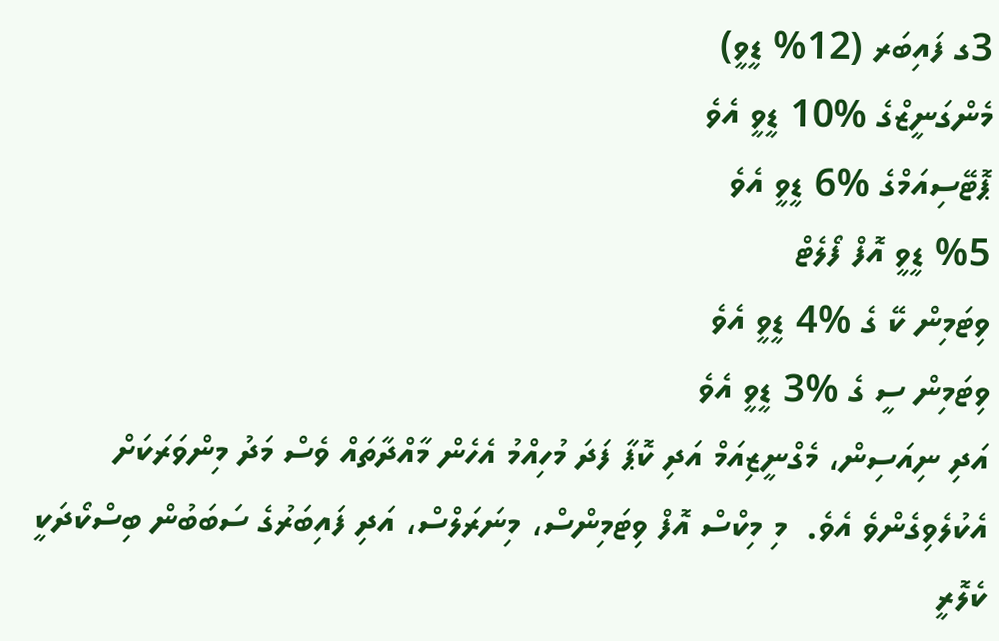3ގ ފައިބަރ (12% ޑީވީ)
މެންގަނީޒްގެ %10 ޑީވީ އެވެ
ޕޮޓޭސިއަމްގެ %6 ޑީވީ އެވެ
%5 ޑީވީ އޮފް ފޯލެޓް
ވިޓަމިން ކޭ ގެ %4 ޑީވީ އެވެ
ވިޓަމިން ސީ ގެ %3 ޑީވީ އެވެ
އަދި ނިއަސިން، މެގްނީޒިއަމް އަދި ކޮޕާ ފަދަ މުހިއްމު އެހެން މާއްދާތައް ވެސް މަދު މިންވަރަކަށް އެކުލެވިގެންވެ އެވެ.  މި މިކްސް އޮފް ވިޓަމިންސް، މިނަރަލްސް، އަދި ފައިބަރުގެ ސަބަބުން ބިސްކޯދަކީ ކެލޮރީ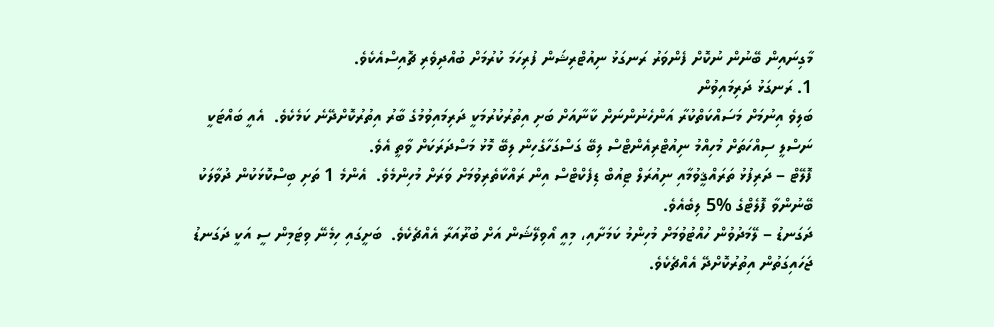މާގިނައިން ބޭނުން ނުކޮށް ފެންވަރު ރަނގަޅު ނިއުޓްރިޝަން ފުރިހަމަ ކުރުމަށް ބުއްދިވެރި ޗޮއިސްއެކެވެ.
1. ރަނގަޅު ދަރިމައިވުން
ބަލިވެ އިނުމަށް މަސައްކަތްކުރާ އަންހެނުންނަށް ކާނާއަށް ބަށި އިތުރުކުރުމަކީ ދަރިމައިވުމުގެ ބާރު އިތުރުކޮށްދޭނެ ކަމެކެވެ.  އެއީ ބައްޓަކީ ނަސްލީ ސިއްހަތަށް މުހިއްމު ނިއުޓްރިއެންޓްސް ލިބޭ ގަސްގަހާގެހިން ލިބޭ މޮޅު މަސްދަރަކަށް ވާތީ އެވެ.
ފޮލޭޓް – ދަރިފުޅު ތަރައްޤީވުމާއި ނިއުރަލް ޓިއުބް ޑިފެކްޓްސް އިން ރައްކާތެރިވުމަށް ވަރަށް މުހިންމެވެ.  އެންމެ 1 ތަށި ބިސްކޮޅަކުން ދުވާލަކު ބޭނުންވާ ފޮލެޓްގެ %5 ލިބެއެވެ.
ދަގަނޑު – ލޭމަދުވުން ހުއްޓުވުމަށް މުހިންމު ކަމަށާއި، މިއީ އޯވިލޭޝަން އަށް ބުރޫއަރާ އެއްޗެކެވެ.  ބަށީގައި ހިމެނޭ ވިޓަމިން ސީ އަކީ ދަގަނޑު ޖަހައިގަތުން އިތުރުކޮށްދޭ އެއްޗެކެވެ.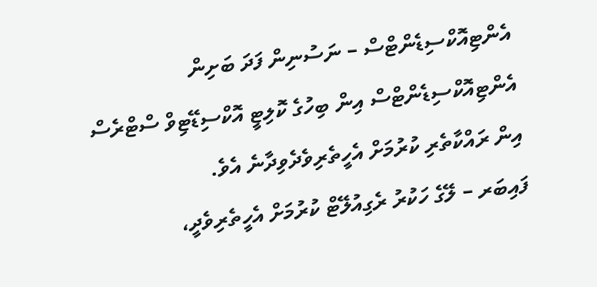އެންޓިއޮކްސިޑެންޓްސް – ނަސުނިން ފަދަ ބަށިން އެންޓިއޮކްސިޑެންޓްސް އިން ބިހުގެ ކޮލިޓީ އޮކްސިޑޭޓިވް ސްޓްރެސް އިން ރައްކާތެރި ކުރުމަށް އެހީތެރިވެދެވިދާނެ އެވެ.
ފައިބަރ – ލޭގެ ހަކުރު ރެގިއުލޭޓް ކުރުމަށް އެހީތެރިވެދީ،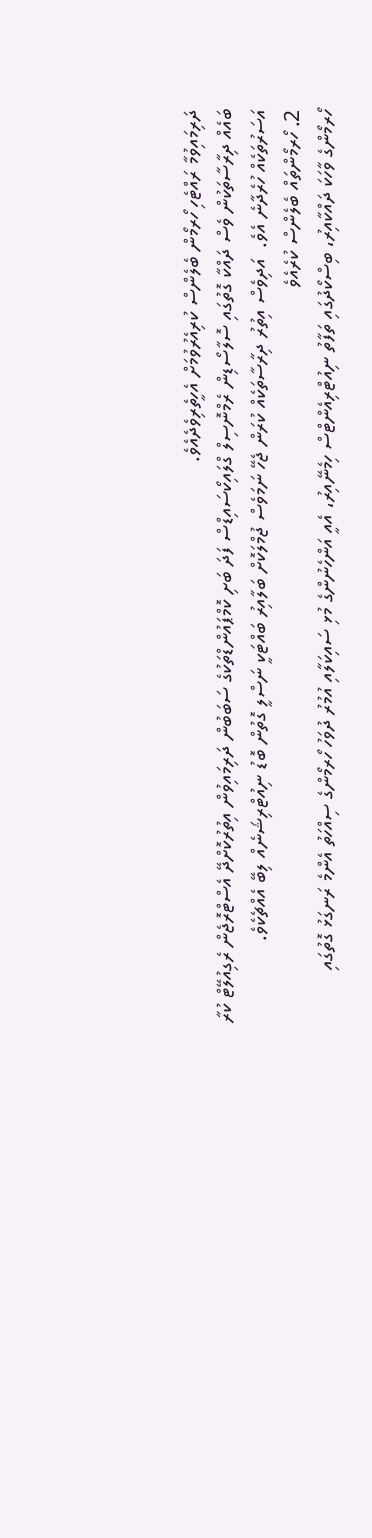ދަރިމައިވުމާ ރައްޓެހި ހޯރމޯން ބެލެންސް ކުރިއެރުވުމަށް އެހީތެރިވެދެއެވެ.
ބައެއް ދިރާސާތަކުން ވެސް ދައްކާ ގޮތުގައި ސޮލާސޯޑިން ރެމްނޮސިލް ގްލައިކޯސައިޑްސް ފަދަ ބަށި ކޮމްޕައުންޑްތަކުގެ ސަބަބުން ދަރިމައިވުން އިތުރުކޮށްދޭ އެސްޓްރޮޖެން ރެގިއުލޭޓް ކުރާ އަސަރުތަކެއް ހުރެދާނެ އެވެ.  އަދިވެސް އިތުރު ދިރާސާތަކެއް ކުރަން ޖެހޭ ނަމަވެސް ޖުމްލަކޮށް ބަލާއިރު ބައްޓަކީ ނަސްލީ ގޮތުން ބޮޑު ނިއުޓްރިޝަނެއް ލިބޭ އެއްޗެކެވެ.
2. ހޯރމޯންތައް ބެލެންސް ކުރެއެވެ
ހޯރމޯންގެ ވާހަކަ ދައްކާއިރު، ބިސްކޯދުގައި ތަފާތު ނިއުޓްރިއެންޓްސް ހިމެނޭއިރު، އެއީ އަންހެނުންގެ މުޅި ސައިކަލާއި އުމުރު ދުވަހު ހޯރމޯންގެ ސިއްހަތު އެންމެ ރަނގަޅު ގޮތުގައި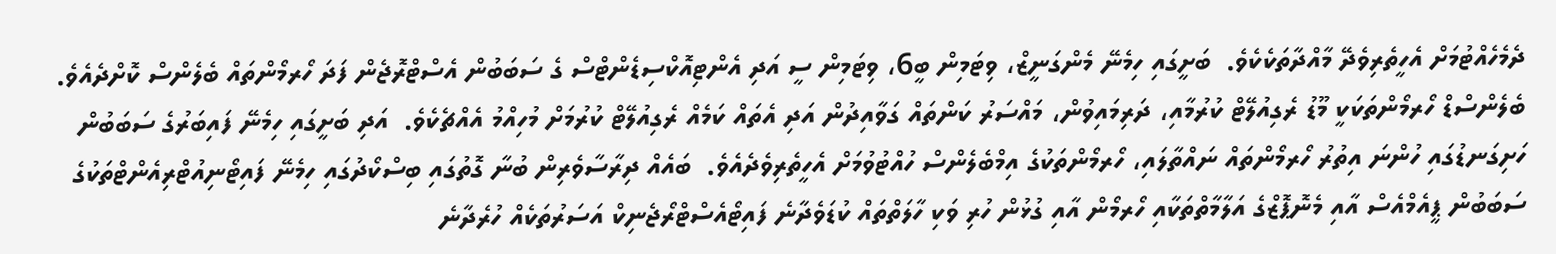ދެމެހެއްޓުމަށް އެހީތެރިވެދޭ މާއްދާތަކެކެވެ.  ބަށީގައި ހިމެނޭ މެންގަނީޒް، ވިޓަމިން ބީ6، ވިޓަމިން ސީ އަދި އެންޓިއޮކްސިޑެންޓްސް ގެ ސަބަބުން އެސްޓްރޮޖެން ފަދަ ހޯރމޯންތައް ބެލެންސް ކޮށްދެއެވެ.
ބެލެންސްޑް ހޯރމޯންތަކަކީ މޫޑު ރެގިއުލޭޓް ކުރުމާއި، ދަރިމައިވުން، މައްސަރު ކަންތައް ގަވާއިދުން އަދި އެތައް ކަމެއް ރެގިއުލޭޓް ކުރުމަށް މުހިއްމު އެއްޗެކެވެ.  އަދި ބަށީގައި ހިމެނޭ ފައިބަރުގެ ސަބަބުން ހަށިގަނޑުގައި ހުންނަ އިތުރު ހޯރމޯންތައް ނައްތާލައި، ހޯރމޯންތަކުގެ އިމްބެލެންސް ހުއްޓުވުމަށް އެހީތެރިވެދެއެވެ.  ބައެއް ދިރާސާވެރިން ބުނާ ގޮތުގައި ބިސްކޯދުގައި ހިމެނޭ ފައިޓޯނިއުޓްރިއެންޓްތަކުގެ ސަބަބުން ޕީއެމްއެސް އާއި މެނޮޕޮޒްގެ އަލާމާތްތަކާއި ހޯރމޯން އާއި ގުޅުން ހުރި ވަކި ހާލަތްތައް ކުޑަވެދާނެ ފައިޓޯއެސްޓްރޯޖެނިކް އަސަރުތަކެއް ހުރެދާނެ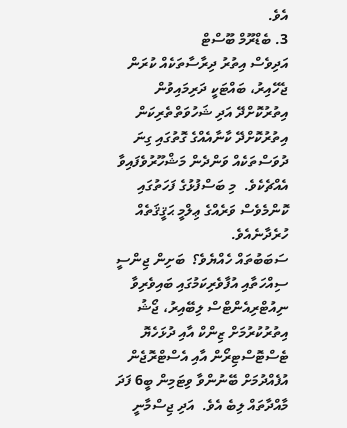އެވެ.
3. ބެޑްރޫމް ބޫސްޓް
އަދިވެސް އިތުރު ދިރާސާތަކެއް ކުރަން ޖެހޭއިރު، ބައްޓަކީ ދަރިމައިވުން އިތުރުކޮށްދޭ އަދި ޝަހުވަތްތެރިކަން އިތުރުކޮށްދޭ ކާނާއެއްގެ ގޮތުގައި ގިނަ ދުވަސްތަކެއް ވަންދެން މަޝްހޫރުވެފައިވާ އެއްޗެކެވެ.  މި ބަސްފުޅުގެ ފަހަތުގައި ކޮންމެވެސް ވަރެއްގެ ޢިލްމީ ޙަޤީޤަތެއް ހުރެދާނެއެވެ.
ސަބަބުތައް ހެއްޔެވެ؟  ބަށިން ޖިންސީ ސިއްހަތާއި އުފާވެރިކަމުގައި ބައިވެރިވާ ނިއުޓްރިއެންޓްސް ލިބޭއިރު، ޖޯޝު އިތުރުކުރުމަށް ޒިންކް އާއި ދުޅަހެޔޮ ޓެސްޓޮސްޓިރޯން އާއި އެސްޓްރޮޖެން އުފެއްދުމަށް ބޭނުންވާ ވިޓަމިން ބީ6 ފަދަ މާއްދާތައް ލިބެ އެވެ.  އަދި ޖިސްމާނީ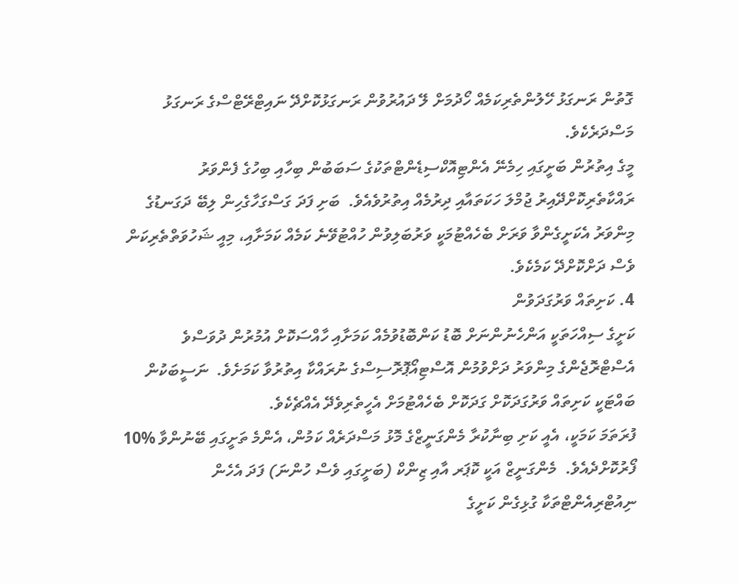ގޮތުން ރަނގަޅު ހޭލުންތެރިކަމެއް ހޯދުމަށް ލޭ ދައުރުވުން ރަނގަޅުކޮށްދޭ ނައިޓްރޭޓްސްގެ ރަނގަޅު މަސްދަރެކެވެ.
މީގެ އިތުރުން ބަށީގައި ހިމެނޭ އެންޓިއޮކްސިޑެންޓްތަކުގެ ސަބަބުން ބިހާއި ބިހުގެ ފެންވަރު ރައްކާތެރިކޮށްދޭއިރު ޖުމްލަ ހަކަތައާއި ދިރުމެއް އިތުރުވެއެވެ.  ބަށި ފަދަ ގަސްގަހާގެހިން ލިބޭ ދަގަނޑުގެ މިންވަރު އެކަށީގެންވާ ވަރަށް ބެހެއްޓުމަކީ ވަރުބަލިވުން ހުއްޓުވޭނެ ކަމެއް ކަމަށާއި، މިއީ ޝަހުވަތްތެރިކަން ވެސް ދަށްކޮށްދޭ ކަމެކެވެ.
4. ކަށިތައް ވަރުގަދަވުން
ކަށީގެ ސިއްހަތަކީ އަންހެނުންނަށް ބޮޑު ކަންބޮޑުވުމެއް ކަމަށާއި ހާއްސަކޮށް އުމުރުން ދުވަސްވެ އެސްޓްރޮޖެންގެ މިންވަރު ދަށްވުމުން އޮސްޓިއޯޕޮރޮސިސްގެ ނުރައްކާ އިތުރުވާ ކަމަށެވެ.  ނަސީބަކުން ބައްޓަކީ ކަށިތައް ވަރުގަދަކޮށް ގަދަކޮށް ބެހެއްޓުމަށް އެހީތެރިވެދޭ އެއްޗެކެވެ.
ފުރަތަމަ ކަމަކީ، އެއީ ކަށި ބިނާކުރާ މެންގަނީޒްގެ މޮޅު މަސްދަރެއް ކަމުން، އެންމެ ތަށީގައި ބޭނުންވާ %10 ފޯރުކޮށްދެއެވެ.  މެންގަނީޒް އަކީ ކޮޕަރ އާއި ޒިންކް (ބަށީގައި ވެސް ހުންނަ) ފަދަ އެހެން ނިއުޓްރިއެންޓްތަކާ ގުޅިގެން ކަށީގެ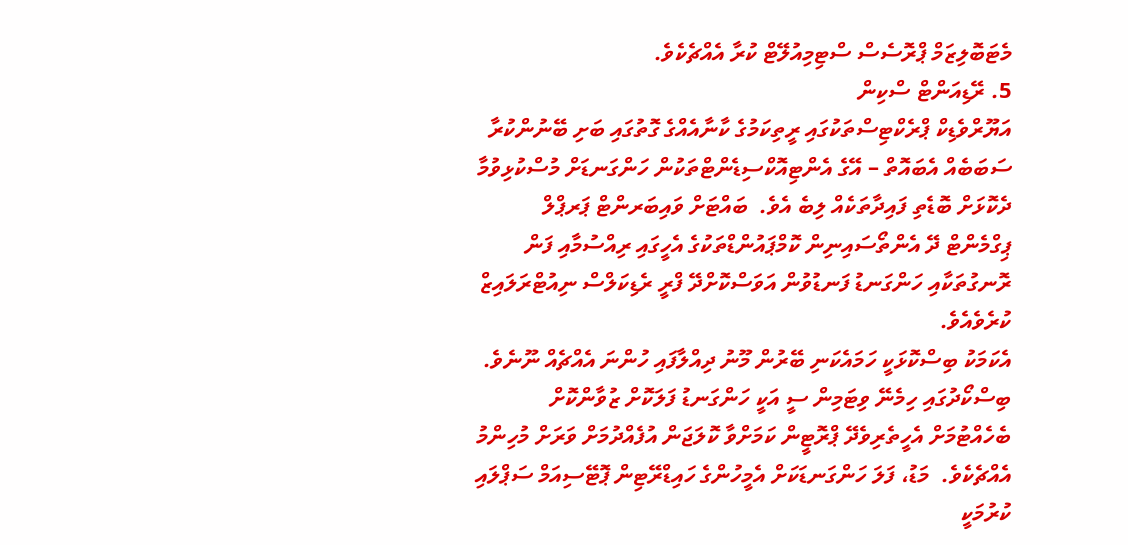މެޓަބޮލިޒަމް ޕްރޮސެސް ސްޓިމިއުލޭޓް ކުރާ އެއްޗެކެވެ.
5. ރޭޑިއަންޓް ސްކިން
އަޔޫރްވެޑިކް ޕްރެކްޓިސްތަކުގައި ރީތިކަމުގެ ކާނާއެއްގެ ގޮތުގައި ބަށި ބޭނުންކުރާ ސަބަބެއް އެބައޮތް – އޭގެ އެންޓިއޮކްސިޑެންޓްތަކުން ހަންގަނޑަށް މުސްކުޅިވުމާ ދެކޮޅަށް ބޮޑެތި ފައިދާތަކެއް ލިބެ އެވެ.  ބައްޓަށް ވައިބަރންޓް ޕަރޕްލް ޕިގްމެންޓް ދޭ އެންތޯސައިނިން ކޮމްޕައުންޑްތަކުގެ އެހީގައި ރިއްސުމާއި ފަން ރޮނގުތަކާއި ހަންގަނޑު ފަނޑުވުން އަވަސްކޮށްދޭ ފްރީ ރެޑިކަލްސް ނިއުޓްރަލައިޒް ކުރެވެއެވެ.
އެކަމަކު ބިސްކޮޅަކީ ހަމައެކަނި ބޭރުން މޫނު ދިއްލާފައި ހުންނަ އެއްޗެއް ނޫނެވެ.  ބިސްކޯދުގައި ހިމެނޭ ވިޓަމިން ސީ އަކީ ހަންގަނޑު ފަލަކޮށް ޒުވާންކޮށް ބެހެއްޓުމަށް އެހީތެރިވެދޭ ޕްރޮޓީން ކަމަށްވާ ކޮލަޖަން އުފެއްދުމަށް ވަރަށް މުހިންމު އެއްޗެކެވެ.  މަޑު، ފަލަ ހަންގަނޑަކަށް އެމީހުންގެ ހައިޑްރޭޓިން ޕޮޓޭސިއަމް ސަޕްލައި ކުރުމަކީ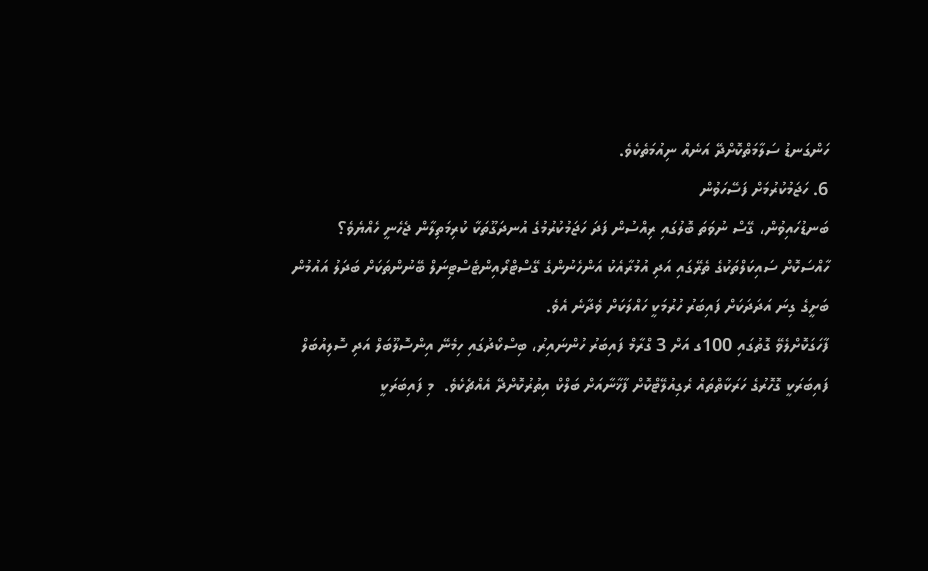ހަންގަނޑު ސަލާމަތްކޮށްދޭ އަނެއް ނިއުމަތެކެވެ.
6. ހަޖަމުކުރުމަށް ފަސޭހަވުން
ބަނޑުހައިވުން، ގޭސް ނުވަތަ ބޮލުގައި ރިއްސުން ފަދަ ހަޖަމުކުރުމުގެ އުނދަގޫތަކާ ކުރިމަތިލާން ޖެހެނީ ހެއްޔެވެ؟  ހާއްސަކޮށް ސައިކަލްތަކުގެ ތެރޭގައި އަދި އުމުރާއެކު އަންހެނުންގެ ގޭސްޓްރޯއިންޓެސްޓިނަލް ބޭނުންތަކަށް ބަދަލު އައުމުން ބަށީގެ ގިނަ އަދަދަކަށް ފައިބަރު ހުރުމަކީ ހައްލަކަށް ވެދާނެ އެވެ.
ފާހަގަކޮށްލެވޭ ގޮތުގައި 100ގ އަށް 3 ގްރާމް ފައިބަރު ހުންނައިރު، ބިސްކޯދުގައި ހިމެނޭ އިންސޮލޫބަލް އަދި ސޮލިއުބަލް ފައިބަރަކީ ގޮހޮރުގެ ހަރަކާތްތައް ރެގިއުލޭޓްކޮށް ފާޚާނާއަށް ބަލްކް އިތުރުކޮށްދޭ އެއްޗެކެވެ.  މި ފައިބަރަކީ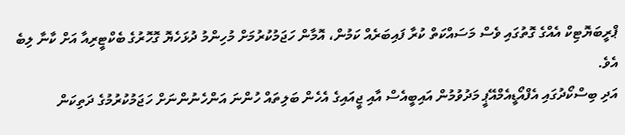ޕްރީބަޔޮޓިކް އެއްގެ ގޮތުގައި ވެސް މަސައްކަތް ކުރާ ފައިބަރެއް ކަމުން، އޮމާން ހަޖަމުކުރުމަށް މުހިންމު ދުޅަހެޔޮ ގޮހޮރުގެ ބެކްޓީރިއާ އަށް ކާނާ ލިބެ އެވެ.
އަދި ބިސްކޯދުގައި އެފްއޯޑީއެމްއޭޕީ މަދުވުމުން އައިބީއެސް އާއި ޖީއައިގެ އެހެން ބަލިތައް ހުންނަ އަންހެނުންނަށް ހަޖަމުކުރުމުގެ ދަތިކަން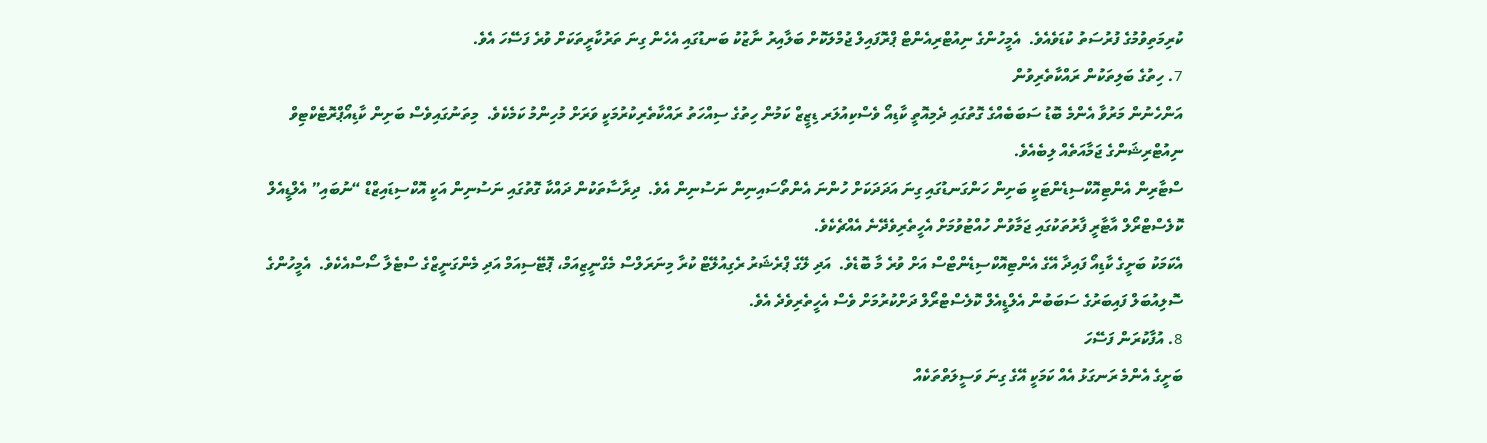ކުރިމަތިވުމުގެ ފުރުސަތު ކުޑަވެއެވެ.  އެމީހުންގެ ނިއުޓްރިއެންޓް ޕްރޮފައިލް ޖުމްލަކޮށް ބަލާއިރު ނާޒުކު ބަނޑުގައި އެހެން ގިނަ ތަރުކާރީތަކަށް ވުރެ ފަސޭހަ އެވެ.
7. ހިތުގެ ބަލިތަކުން ރައްކާތެރިވުން
އަންހެނުން މަރުވާ އެންމެ ބޮޑު ސަބަބެއްގެ ގޮތުގައި ދެމިއޮތީ ކާޑިއޯ ވެސްކިއުލަރ ޑިޒީޒް ކަމުން ހިތުގެ ސިއްހަތު ރައްކާތެރިކުރުމަކީ ވަރަށް މުހިންމު ކަމެކެވެ.  މިތަނުގައިވެސް ބަށިން ކާޑިއޯޕްރޮޓެކްޓިވް ނިއުޓްރިޝަންގެ ޖަމާއަތެއް ލިބެއެވެ.
ސްޓާރިން އެންޓިއޮކްސިޑެންޓަކީ ބަށިން ހަންގަނޑުގައި ގިނަ އަދަދަކަށް ހުންނަ އެންތޯސައިނިން ނަސުނިން އެވެ.  ދިރާސާތަކުން ދައްކާ ގޮތުގައި ނަސުނިން އަކީ އޮކްސިޑައިޒްޑް “ނުބައި” އެލްޑީއެލް ކޮލެސްޓްރޯލް އާޓާރީ ފާރުތަކުގައި ޖަމާވުން ހުއްޓުވުމަށް އެހީތެރިވެދޭނެ އެއްޗެކެވެ.
އެކަމަކު ބަށީގެ ކާޑިއޯ ފައިދާ އޭގެ އެންޓިއޮކްސިޑެންޓްސް އަށް ވުރެ މާ ބޮޑެވެ.  އަދި ލޭގެ ޕްރެޝަރު ރެގިއުލޭޓް ކުރާ މިނަރަލްސް މެގްނީޒިއަމް، ޕޮޓޭސިއަމް އަދި މެންގަނީޒްގެ ސްޓެލާ ސޯސްއެކެވެ.  އެމީހުންގެ ސޮލިއުބަލް ފައިބަރުގެ ސަބަބުން އެލްޑީއެލް ކޮލެސްޓްރޯލް ދަށްކުރުމަށް ވެސް އެހީތެރިވެދެ އެވެ.
8. އުފާކުރަން ފަސޭހަ
ބަށީގެ އެންމެ ރަނގަޅު އެއް ކަމަކީ އޭގެ ގިނަ ވަސީލަތްތަކެއް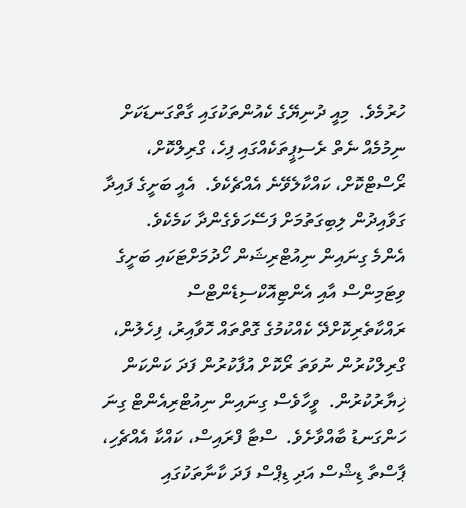ހުރުމެވެ.  މިއީ ދުނިޔޭގެ ކެއުންތަކުގައި ގާތްގަނޑަކަށް ނިމުމެއް ނެތް ރެސިޕީތަކެއްގައި ފިހެ، ގްރިލްކޮށް، ރޯސްޓްކޮށް، ކައްކާލެވޭނެ އެއްޗެކެވެ.  އެއީ ބަށީގެ ފައިދާ ގަވާއިދުން ލިބިގަތުމަށް ފަސޭހަވެގެންދާ ކަމެކެވެ.
އެންމެ ގިނައިން ނިއުޓްރިޝަން ހޯދުމަށްޓަކައި ބަށީގެ ވިޓަމިންސް އާއި އެންޓިއޮކްސިޑެންޓްސް ރައްކާތެރިކޮށްދޭ ކެއްކުމުގެ ގޮތްތައް ހޮވާއިރު، ފިހެލުން، ގްރިލްކުރުން ނުވަތަ ރޯކޮށް އުފާކުރުން ފަދަ ކަންކަން ޚިޔާރުކުރުން.  ވީހާވެސް ގިނައިން ނިއުޓްރިއެންޓް ގިނަ ހަންގަނޑު ބާއްވާށެވެ.  ސްޓާ ފްރައިސް، ކައްކާ އެއްޗެހި، ޕާސްތާ ޑިޝްސް އަދި ޑިޕްސް ފަދަ ކާނާތަކުގައި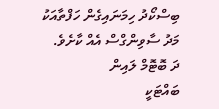ބިސްކޯދު ހިމަނައިގެން ހަފްތާއަކު މަދު ސާވިންގްސް އެއް ކާށެވެ.
ދަ ބޮޓޮމް ލައިން
ބައްޓަކީ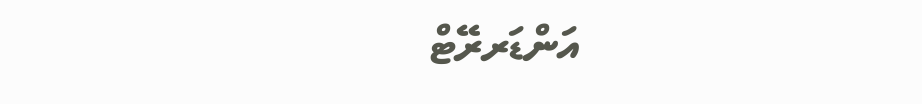އަންޑަރރޭޓް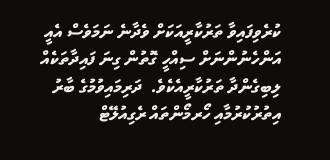ކުރެވިފައިވާ ތަރުކާރީއަކަށް ވެދާނެ ނަމަވެސް އެއީ އަންހެނުންނަށް ސިއްހީ ގޮތުން ގިނަ ފައިދާތަކެއް ލިބިގެންދާ ތަރުކާރީއެކެވެ.  ދަރިމައިވުމުގެ ބާރު އިތުރުކުރުމާއި ހޯރމޯންތައް ރެގިއުލޭޓް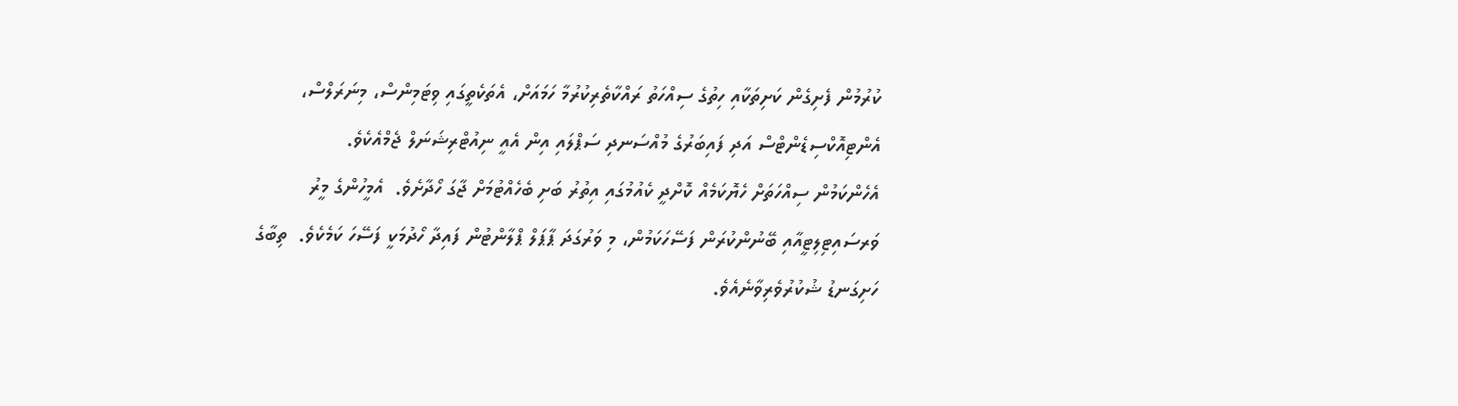ކުރުމުން ފެށިގެން ކަށިތަކާއި ހިތުގެ ސިއްހަތު ރައްކާތެރިކުރުމާ ހަމައަށް، އެތަކެތީގައި ވިޓަމިންސް، މިނަރަލްސް، އެންޓިއޮކްސިޑެންޓްސް އަދި ފައިބަރުގެ މުއްސަނދި ސަޕްލައި އިން އެއީ ނިއުޓްރިޝަނަލް ޖެމްއެކެވެ.
އެހެންކަމުން ސިއްހަތަށް ހެޔޮކަމެއް ކޮށްދީ ކެއުމުގައި އިތުރު ބަށި ބެހެއްޓުމަށް ޖާގަ ހޯދާށެވެ.  އެމީހުންގެ މީރު ވަރސައިޓިލިޓީއާއި ބޭނުންކުރަން ފަސޭހަކަމުން، މި ވަރުގަދަ ޕާޕަލް ޕްލާންޓުން ފައިދާ ހޯދުމަކީ ފަސޭހަ ކަމެކެވެ.  ތިބާގެ ހަށިގަނޑު ޝުކުރުވެރިވާނެއެވެ.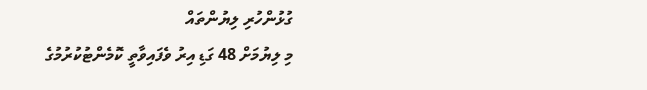ގުޅުންހުރި ލިޔުންތައް
މި ލިޔުމަށް 48 ގަޑި އިރު ވެފައިވާތީ ކޮމެންޓުކުރުމުގެ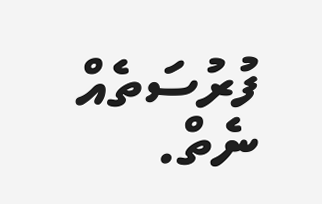ފުރުސަތެއް ނެތް.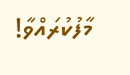މާފުކުރައްވާ!